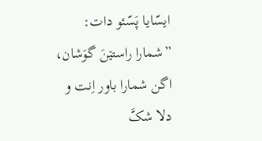ایسّایا پَسّئو دات: ”شمارا راستێنَ گوَشان، اگن شمارا باور اِنت و دلا شکَّ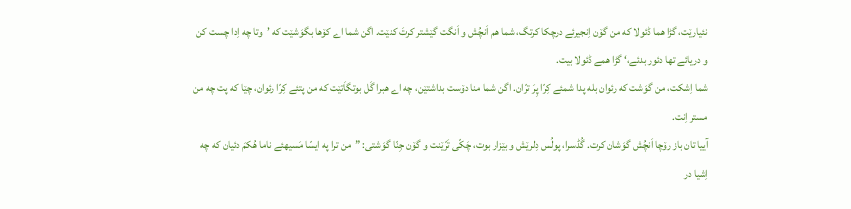نئیارێت، گڑا هما ڈئولا که من گۆن اِنجیرئے درچکا کرتگ، شما هم اَنچُش و اَنگت گێشتر کرتَ کنێت. اگن شما اے کۆها بگوَشێت که ’وتا چه اِدا چست کن و دریائے تها دئور بدئے،‘ گڑا همے ڈئولا بیت.
شما اِشکت، من گوَشت که رئوان بله پدا شمئے کِرّا پِرَ ترّان. اگن شما منا دۆست بداشتێن، چه اے هبرا گَل بوتگاَتێت که من پتئے کِرّا رئوان، چێا که پت چه من مستر اِنت.
آییا تان باز رۆچا اَنچُش گوَشان کرت. گُڈسرا، پولُس دِلرێش و بێزار بوت، چَکّی تَرّێنت و گۆن جِنّا گوَشتی: ”من ترا په ایسّا مَسیهئے ناما هُکمَ دئیان که چه اِشیا در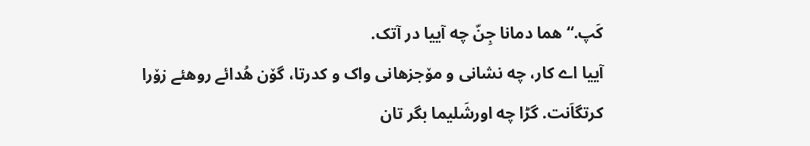کَپ.“ هما دمانا جِنّ چه آییا در آتک.
آییا اے کار، چه نشانی و مۆجزهانی واک و کدرتا، گۆن هُدائے روهئے زۆرا کرتگاَنت. گڑا چه اورشَلیما بگر تان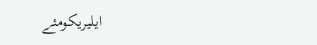ایلیریکومئے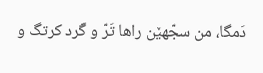دَمگا، من سجّهێن راها تَرّ و گَرد کرتگ و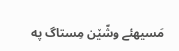مَسیهئے وشّێن مِستاگ په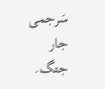سَرجمی جار جتگ.